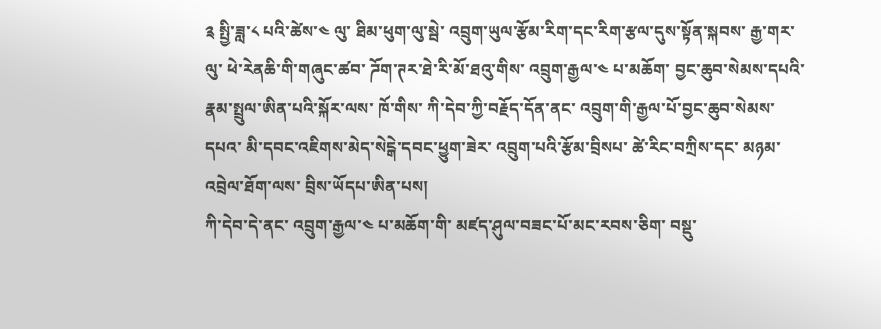༉ སྤྱི་ཟླ་༨ པའི་ཚེས་༤ ལུ་ ཐིམ་ཕུག་ལུ་སྦེ་ འབྲུག་ཡུལ་རྩོམ་རིག་དང་རིག་རྩལ་དུས་སྟོན་སྐབས་ རྒྱ་གར་ལུ་ ཕེ་རེནཆི་གི་གཞུང་ཚབ་ ཌོག་ཊར་ཐེ་རི་མོ་ཐའུ་གིས་ འབྲུག་རྒྱལ་༤ པ་མཆོག་ བྱང་ཆུབ་སེམས་དཔའི་རྣམ་སྤྲུལ་ཨིན་པའི་སྐོར་ལས་ ཁོ་གིས་ ཀི་དེབ་ཀྱི་བརྗོད་དོན་ནང་ འབྲུག་གི་རྒྱལ་པོ་བྱང་ཆུབ་སེམས་དཔའ་ མི་དབང་འཇིགས་མེད་སེངྒེ་དབང་ཕྱུག་ཟེར་ འབྲུག་པའི་རྩོམ་བྲིསཔ་ ཚེ་རིང་བཀྲིས་དང་ མཉམ་འབྲེལ་ཐོག་ལས་ བྲིས་ཡོདཔ་ཨིན་པས།
ཀི་དེབ་དེ་ནང་ འབྲུག་རྒྱལ་༤ པ་མཆོག་གི་ མཛད་ཤུལ་བཟང་པོ་མང་རབས་ཅིག་ བསྡུ་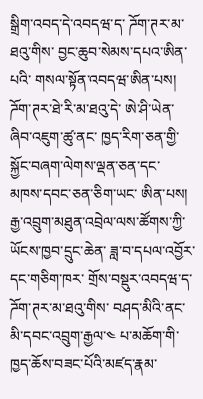སྒྲིག་འབད་དེ་འབདཝ་ད་ ཌོག་ཊར་མ་ཐའུ་གིས་ བྱང་ཆུབ་སེམས་དཔའ་ཨིན་པའི་ གསལ་སྟོན་འབདཝ་ཨིན་པས།
ཌོག་ཊར་ཐེ་རི་མ་ཐའུ་དེ་ ཨེ་ཤི་ཡེན་ཞིབ་འཇུག་ཚུ་ནང་ ཁྱད་རིག་ཅན་གྱི་ སྐྱོང་བཞག་ལེགས་ལྡན་ཅན་དང་ མཁས་དབང་ཅན་ཅིག་ཡང་ ཨིན་པས།
རྒྱ་འབྲུག་མཐུན་འབྲེལ་ལས་ཚོགས་ཀྱི་ ཡོངས་ཁྱབ་དྲུང་ཆེན་ ཟླ་བ་དཔལ་འབྱོར་དང་གཅིག་ཁར་ གྲོས་བསྡུར་འབདཝ་ད་ ཌོག་ཊར་མ་ཐའུ་གིས་ བཤད་མིའི་ནང་ མི་དབང་འབྲུག་རྒྱལ་༤ པ་མཆོག་གི་ ཁྱད་ཆོས་བཟང་པོའི་མཛད་རྣམ་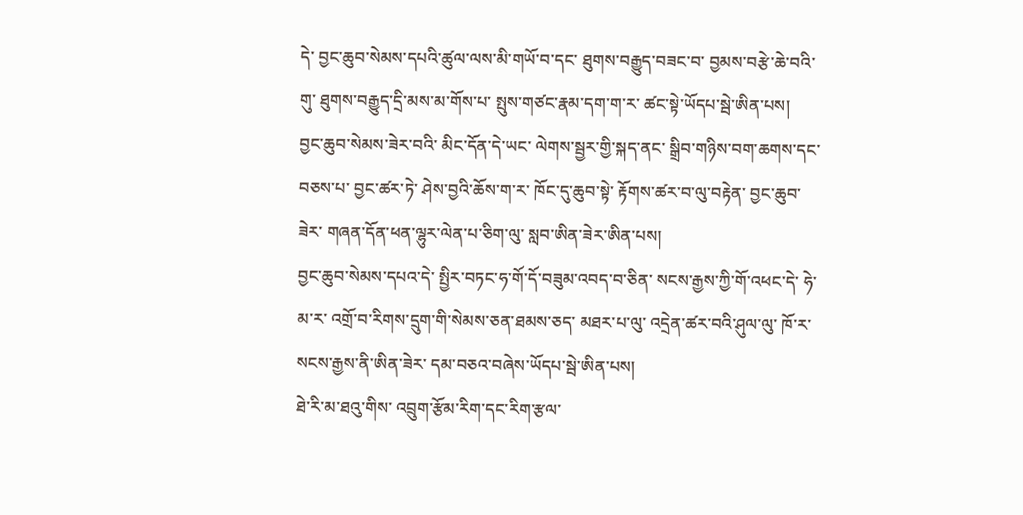དེ་ བྱང་ཆུབ་སེམས་དཔའི་ཚུལ་ལས་མི་གཡོ་བ་དང་ ཐུགས་བརྒྱུད་བཟང་བ་ བྱམས་བརྩེ་ཆེ་བའི་གུ་ ཐུགས་བརྒྱུད་དྲི་མས་མ་གོས་པ་ སྤུས་གཙང་རྣམ་དག་ག་ར་ ཚང་སྟེ་ཡོདཔ་སྦེ་ཨིན་པས།
བྱང་ཆུབ་སེམས་ཟེར་བའི་ མིང་དོན་དེ་ཡང་ ལེགས་སྦྱར་གྱི་སྐད་ནང་ སྒྲིབ་གཉིས་བག་ཆགས་དང་བཅས་པ་ བྱང་ཚར་ཏེ་ ཤེས་བྱའི་ཆོས་ག་ར་ ཁོང་དུ་ཆུབ་སྟེ་ རྟོགས་ཚར་བ་ལུ་བརྟེན་ བྱང་ཆུབ་ཟེར་ གཞན་དོན་ཕན་ལྷུར་ལེན་པ་ཅིག་ལུ་ སླབ་ཨིན་ཟེར་ཨིན་པས།
བྱང་ཆུབ་སེམས་དཔའ་དེ་ སྤྱིར་བཏང་ཧ་གོ་དོ་བཟུམ་འབད་བ་ཅིན་ སངས་རྒྱས་ཀྱི་གོ་འཕང་དེ་ ཧེ་མ་ར་ འགྲོ་བ་རིགས་དྲུག་གི་སེམས་ཅན་ཐམས་ཅད་ མཐར་པ་ལུ་ འདྲེན་ཚར་བའི་ཤུལ་ལུ་ ཁོ་ར་སངས་རྒྱས་ནི་ཨིན་ཟེར་ དམ་བཅའ་བཞེས་ཡོདཔ་སྦེ་ཨིན་པས།
ཐེ་རི་མ་ཐའུ་གིས་ འབྲུག་རྩོམ་རིག་དང་རིག་རྩལ་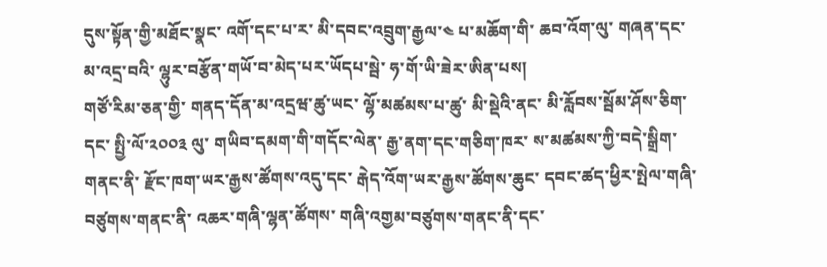དུས་སྟོན་གྱི་མཐོང་སྣང་ འགོ་དང་པ་ར་ མི་དབང་འབྲུག་རྒྱལ་༤ པ་མཆོག་གི་ ཆབ་འོག་ལུ་ གཞན་དང་མ་འདྲ་བའི་ ལྷུར་བརྩོན་གཡོ་བ་མེད་པར་ཡོདཔ་སྦེ་ ཧ་གོ་ཡི་ཟེར་ཨིན་པས།
གཙོ་རིམ་ཅན་གྱི་ གནད་དོན་མ་འདྲཝ་ཚུ་ཡང་ ལྷོ་མཚམས་པ་ཚུ་ མི་སྡེའི་ནང་ མི་རློབས་སྦོམ་ཤོས་ཅིག་དང་ སྤྱི་ལོ་༢༠༠༣ ལུ་ གཡིབ་དམག་གི་གདོང་ལེན་ རྒྱ་ནག་དང་གཅིག་ཁར་ ས་མཚམས་ཀྱི་བདེ་སྒྲིག་གནང་ནི་ རྫོང་ཁག་ཡར་རྒྱས་ཚོགས་འདུ་དང་ རྒེད་འོག་ཡར་རྒྱས་ཚོགས་ཆུང་ དབང་ཚད་ཕྱིར་སྤེལ་གཞི་བཙུགས་གནང་ནི་ འཆར་གཞི་ལྷན་ཚོགས་ གཞི་འགྱམ་བཙུགས་གནང་ནི་དང་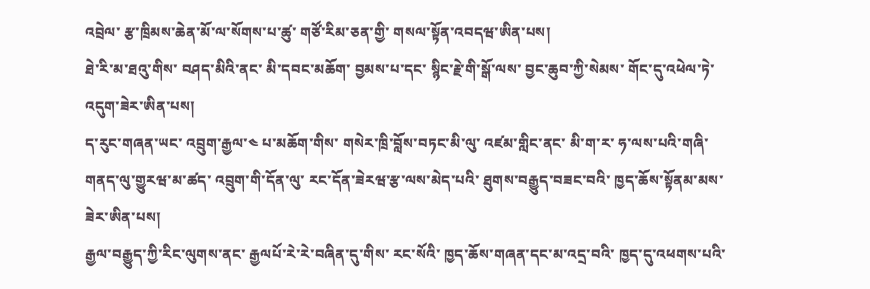འབྲེལ་ རྩ་ཁྲིམས་ཆེན་མོ་ལ་སོགས་པ་ཚུ་ གཙོ་རིམ་ཅན་གྱི་ གསལ་སྟོན་འབདཝ་ཨིན་པས།
ཐེ་རི་མ་ཐའུ་གིས་ བཤད་མིའི་ནང་ མི་དབང་མཆོག་ བྱམས་པ་དང་ སྙིང་རྗེ་གི་སྒོ་ལས་ བྱང་ཆུབ་ཀྱི་སེམས་ གོང་དུ་འཕེལ་ཏེ་འདུག་ཟེར་ཨིན་པས།
ད་རུང་གཞན་ཡང་ འབྲུག་རྒྱལ་༤ པ་མཆོག་གིས་ གསེར་ཁྲི་བློས་བཏང་མི་ལུ་ འཛམ་གླིང་ནང་ མི་ག་ར་ ཧ་ལས་པའི་གཞི་གནད་ལུ་གྱུརཝ་མ་ཚད་ འབྲུག་གི་དོན་ལུ་ རང་དོན་ཟེརཝ་རྩ་ལས་མེད་པའི་ ཐུགས་བརྒྱུད་བཟང་བའི་ ཁྱད་ཆོས་སྟོནམ་མས་ཟེར་ཨིན་པས།
རྒྱལ་བརྒྱུད་ཀྱི་རིང་ལུགས་ནང་ རྒྱལཔོ་རེ་རེ་བཞིན་དུ་གིས་ རང་སོའི་ ཁྱད་ཆོས་གཞན་དང་མ་འདྲ་བའི་ ཁྱད་དུ་འཕགས་པའི་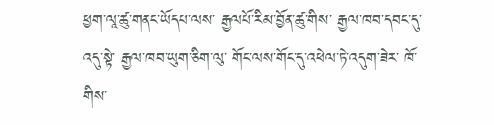ཕྱག་ལཱ་ཚུ་གནང་ཡོདཔ་ལས་ རྒྱལཔོ་རིམ་བྱོན་ཚུ་གིས་ རྒྱལ་ཁབ་དབང་དུ་འདུ་སྟེ་ རྒྱལ་ཁབ་ཡུག་ཅིག་ལུ་ གོང་ལས་གོང་དུ་འཕེལ་ཏེ་འདུག་ཟེར་ ཁོ་གིས་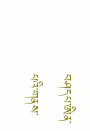བཤདཔ་ཨིན་པའི་གནས་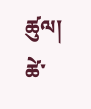ཚུལ།
ཚེ་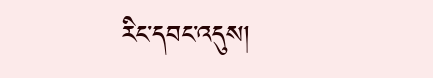རིང་དབང་འདུས།